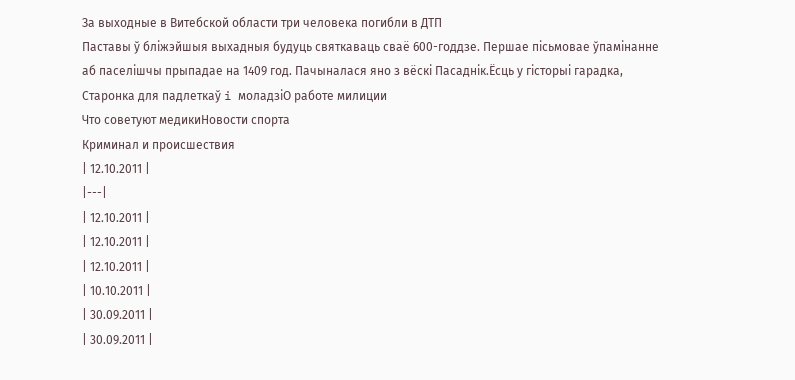За выходные в Витебской области три человека погибли в ДТП
Паставы ў бліжэйшыя выхадныя будуць святкаваць сваё 600-годдзе. Першае пісьмовае ўпамінанне аб паселішчы прыпадае на 1409 год. Пачыналася яно з вёскі Пасаднік.Ёсць у гісторыі гарадка,
Старонка для падлеткаў i моладзiО работе милиции
Что советуют медикиНовости спорта
Криминал и происшествия
| 12.10.2011 |
|---|
| 12.10.2011 |
| 12.10.2011 |
| 12.10.2011 |
| 10.10.2011 |
| 30.09.2011 |
| 30.09.2011 |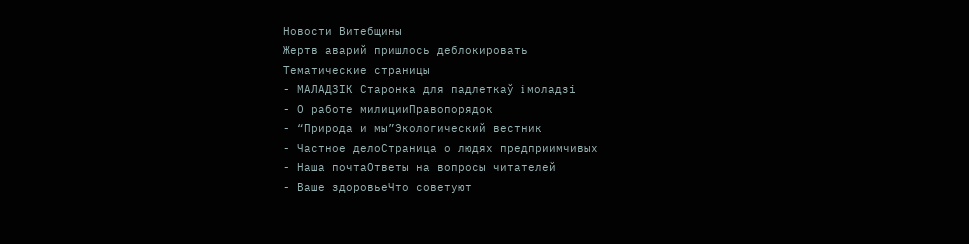Новости Витебщины
Жертв аварий пришлось деблокировать
Тематические страницы
- МАЛАДЗІК Старонка для падлеткаў i моладзi
- О работе милицииПравопорядок
- “Природа и мы”Экологический вестник
- Частное делоСтраница о людях предприимчивых
- Наша почтаОтветы на вопросы читателей
- Ваше здоровьеЧто советуют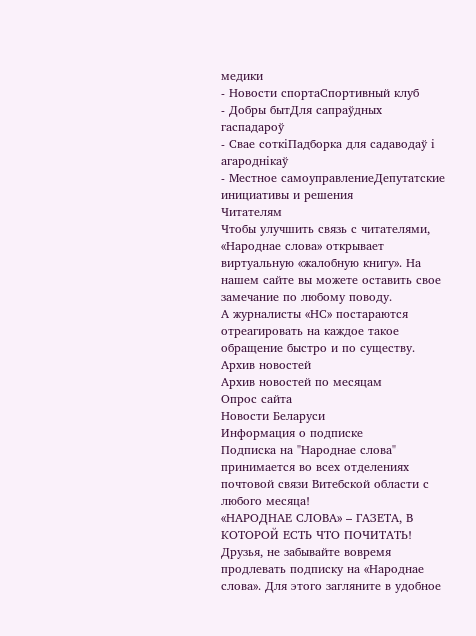медики
- Новости спортаСпортивный клуб
- Добры бытДля сапраўдных гаспадароў
- Свае соткiПадборка для садаводаў і агароднікаў
- Местное самоуправлениеДепутатские инициативы и решения
Читателям
Чтобы улучшить связь с читателями, «Народнае слова» открывает виртуальную «жалобную книгу». На нашем сайте вы можете оставить свое замечание по любому поводу.
А журналисты «НС» постараются отреагировать на каждое такое обращение быстро и по существу.
Архив новостей
Архив новостей по месяцам
Опрос сайта
Новости Беларуси
Информация о подписке
Подписка на "Народнаe слова" принимается во всех отделениях почтовой связи Витебской области с любого месяца!
«НАРОДНАЕ СЛОВА» – ГАЗЕТА, В КОТОРОЙ ЕСТЬ ЧТО ПОЧИТАТЬ!
Друзья, не забывайте вовремя продлевать подписку на «Народнае слова». Для этого загляните в удобное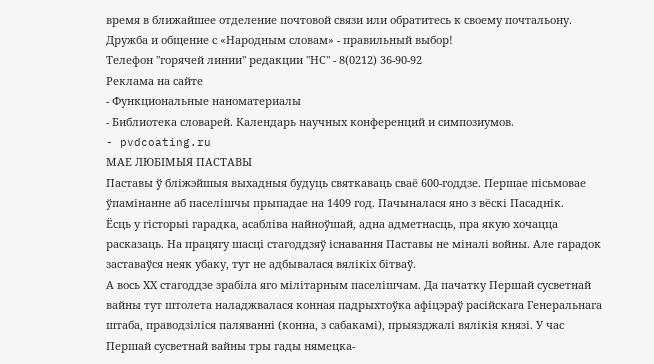время в ближайшее отделение почтовой связи или обратитесь к своему почтальону. Дружба и общение с «Народным словам» - правильный выбор!
Телефон "горячей линии" редакции "НС" - 8(0212) 36-90-92
Реклама на сайте
- Функциональные наноматериалы
- Библиотека словарей. Календарь научных конференций и симпозиумов.
- pvdcoating.ru
МАЕ ЛЮБIМЫЯ ПАСТАВЫ
Паставы ў бліжэйшыя выхадныя будуць святкаваць сваё 600-годдзе. Першае пісьмовае ўпамінанне аб паселішчы прыпадае на 1409 год. Пачыналася яно з вёскі Пасаднік.
Ёсць у гісторыі гарадка, асабліва найноўшай, адна адметнасць, пра якую хочацца расказаць. На працягу шасці стагоддзяў існавання Паставы не міналі войны. Але гарадок заставаўся неяк убаку, тут не адбывалася вялікіх бітваў.
А вось ХХ стагоддзе зрабіла яго мілітарным паселішчам. Да пачатку Першай сусветнай вайны тут штолета наладжвалася конная падрыхтоўка афіцэраў расійскага Генеральнага штаба, праводзіліся паляванні (конна, з сабакамі), прыязджалі вялікія князі. У час Першай сусветнай вайны тры гады нямецка-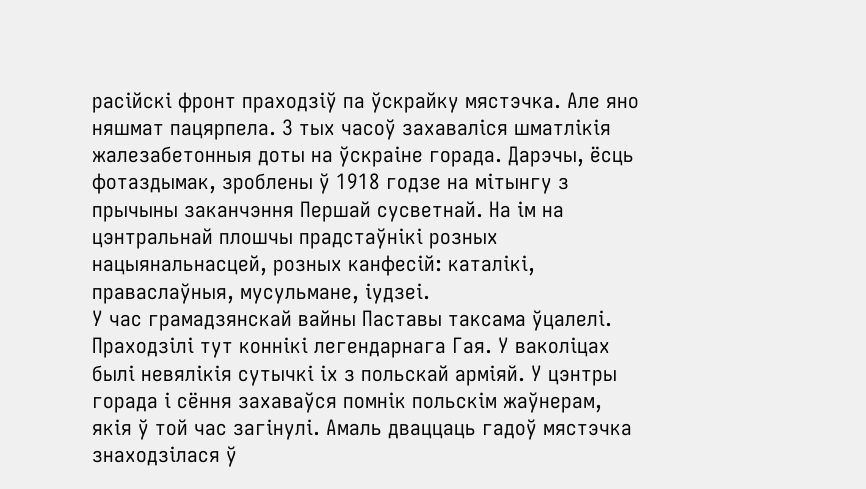расійскі фронт праходзіў па ўскрайку мястэчка. Але яно няшмат пацярпела. З тых часоў захаваліся шматлікія жалезабетонныя доты на ўскраіне горада. Дарэчы, ёсць фотаздымак, зроблены ў 1918 годзе на мітынгу з прычыны заканчэння Першай сусветнай. На ім на цэнтральнай плошчы прадстаўнікі розных нацыянальнасцей, розных канфесій: каталікі, праваслаўныя, мусульмане, іудзеі.
У час грамадзянскай вайны Паставы таксама ўцалелі. Праходзілі тут коннікі легендарнага Гая. У ваколіцах былі невялікія сутычкі іх з польскай арміяй. У цэнтры горада і сёння захаваўся помнік польскім жаўнерам, якія ў той час загінулі. Амаль дваццаць гадоў мястэчка знаходзілася ў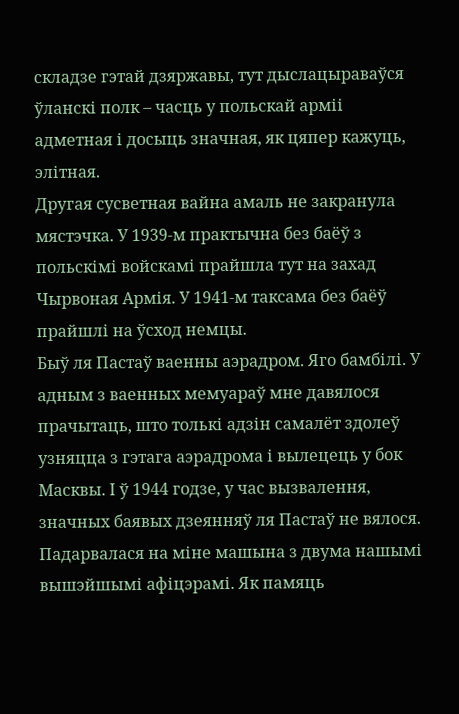складзе гэтай дзяржавы, тут дыслацыраваўся ўланскі полк – часць у польскай арміі адметная і досыць значная, як цяпер кажуць, элітная.
Другая сусветная вайна амаль не закранула мястэчка. У 1939-м практычна без баёў з польскімі войскамі прайшла тут на захад Чырвоная Армія. У 1941-м таксама без баёў прайшлі на ўсход немцы.
Быў ля Пастаў ваенны аэрадром. Яго бамбілі. У адным з ваенных мемуараў мне давялося прачытаць, што толькі адзін самалёт здолеў узняцца з гэтага аэрадрома і вылецець у бок Масквы. І ў 1944 годзе, у час вызвалення, значных баявых дзеянняў ля Пастаў не вялося. Падарвалася на міне машына з двума нашымі вышэйшымі афіцэрамі. Як памяць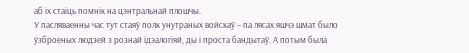аб іх стаіць помнік на цэнтральнай плошчы.
У пасляваенны час тут стаяў полк унутраных войскаў – па лясах яшчэ шмат было ўзброеных людзей з рознай ідэалогіяй, ды і проста бандытаў. А потым была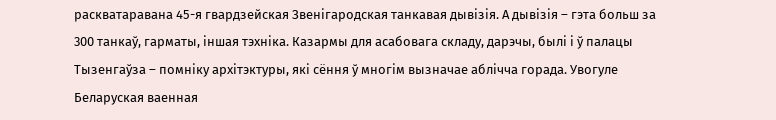раскватаравана 45-я гвардзейская Звенігародская танкавая дывізія. А дывізія – гэта больш за 300 танкаў, гарматы, іншая тэхніка. Казармы для асабовага складу, дарэчы, былі і ў палацы Тызенгаўза – помніку архітэктуры, які сёння ў многім вызначае аблічча горада. Увогуле Беларуская ваенная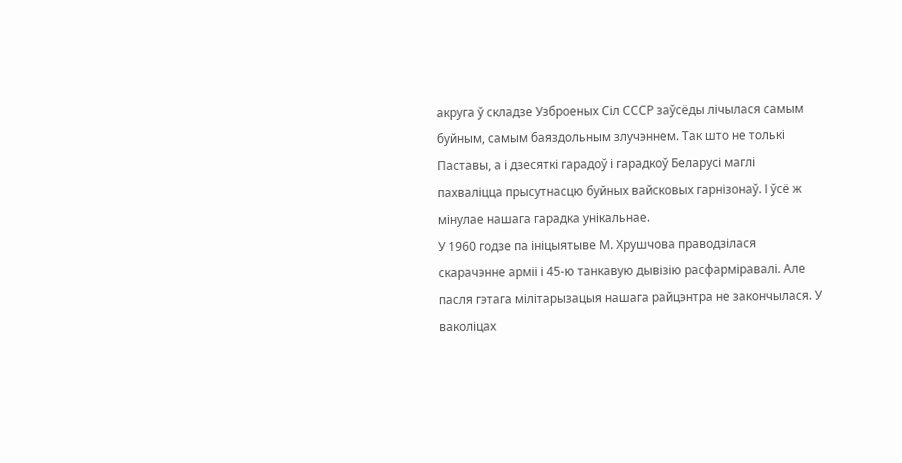акруга ў складзе Узброеных Сіл СССР заўсёды лічылася самым буйным, самым баяздольным злучэннем. Так што не толькі Паставы, а і дзесяткі гарадоў і гарадкоў Беларусі маглі пахваліцца прысутнасцю буйных вайсковых гарнізонаў. І ўсё ж мінулае нашага гарадка унікальнае.
У 1960 годзе па ініцыятыве М. Хрушчова праводзілася скарачэнне арміі і 45-ю танкавую дывізію расфарміравалі. Але пасля гэтага мілітарызацыя нашага райцэнтра не закончылася. У ваколіцах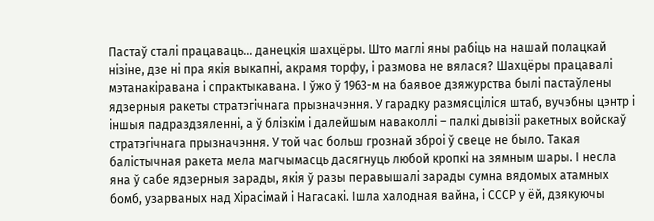Пастаў сталі працаваць... данецкія шахцёры. Што маглі яны рабіць на нашай полацкай нізіне, дзе ні пра якія выкапні, акрамя торфу, і размова не вялася? Шахцёры працавалі мэтанакіравана і спрактыкавана. І ўжо ў 1963-м на баявое дзяжурства былі пастаўлены ядзерныя ракеты стратэгічнага прызначэння. У гарадку размясціліся штаб, вучэбны цэнтр і іншыя падраздзяленні, а ў блізкім і далейшым наваколлі – палкі дывізіі ракетных войскаў стратэгічнага прызначэння. У той час больш грознай зброі ў свеце не было. Такая балістычная ракета мела магчымасць дасягнуць любой кропкі на зямным шары. І несла яна ў сабе ядзерныя зарады, якія ў разы перавышалі зарады сумна вядомых атамных бомб, узарваных над Хірасімай і Нагасакі. Ішла халодная вайна, і СССР у ёй, дзякуючы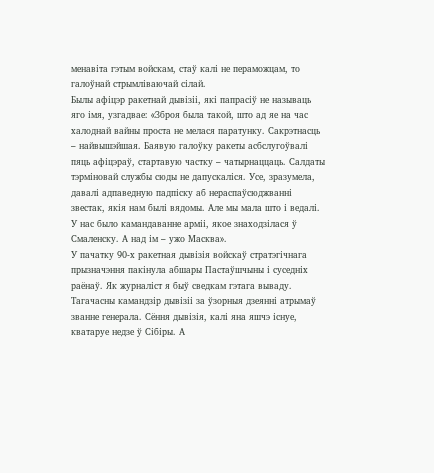менавіта гэтым войскам, стаў калі не пераможцам, то галоўнай стрымліваючай сілай.
Былы афіцэр ракетнай дывізіі, які папрасіў не называць яго імя, узгадвае: «Зброя была такой, што ад яе на час халоднай вайны проста не мелася паратунку. Сакрэтнасць – найвышэйшая. Баявую галоўку ракеты асбслугоўвалі пяць афіцэраў, стартавую частку – чатырнаццаць. Салдаты тэрміновай службы сюды не дапускаліся. Усе, зразумела, давалі адпаведную падпіску аб нераспаўсюджванні звестак, якія нам былі вядомы. Але мы мала што і ведалі. У нас было камандаванне арміі, якое знаходзілася ў Смаленску. А над ім – ужо Масква».
У пачатку 90-х ракетная дывізія войскаў стратэгічнага прызначэння пакінула абшары Пастаўшчыны і суседніх раёнаў. Як журналіст я быў сведкам гэтага вываду. Тагачасны камандзір дывізіі за ўзорныя дзеянні атрымаў званне генерала. Сёння дывізія, калі яна яшчэ існуе, кватаруе недзе ў Сібіры. А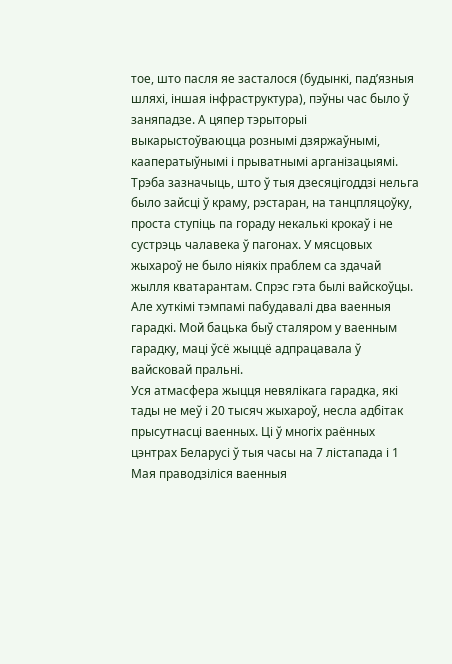тое, што пасля яе засталося (будынкі, пад’язныя шляхі, іншая інфраструктура), пэўны час было ў заняпадзе. А цяпер тэрыторыі выкарыстоўваюцца рознымі дзяржаўнымі, кааператыўнымі і прыватнымі арганізацыямі.
Трэба зазначыць, што ў тыя дзесяцігоддзі нельга было зайсці ў краму, рэстаран, на танцпляцоўку, проста ступіць па гораду некалькі крокаў і не сустрэць чалавека ў пагонах. У мясцовых жыхароў не было ніякіх праблем са здачай жылля кватарантам. Спрэс гэта былі вайскоўцы. Але хуткімі тэмпамі пабудавалі два ваенныя гарадкі. Мой бацька быў сталяром у ваенным гарадку, маці ўсё жыццё адпрацавала ў вайсковай пральні.
Уся атмасфера жыцця невялікага гарадка, які тады не меў і 20 тысяч жыхароў, несла адбітак прысутнасці ваенных. Ці ў многіх раённых цэнтрах Беларусі ў тыя часы на 7 лістапада і 1 Мая праводзіліся ваенныя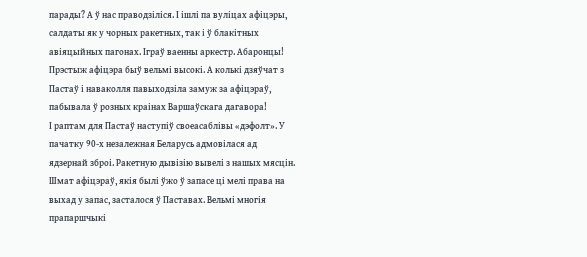парады? А ў нас праводзіліся. І ішлі па вуліцах афіцэры, салдаты як у чорных ракетных, так і ў блакітных авіяцыйных пагонах. Іграў ваенны аркестр. Абаронцы! Прэстыж афіцэра быў вельмі высокі. А колькі дзяўчат з Пастаў і наваколля павыходзіла замуж за афіцэраў, пабывала ў розных краінах Варшаўскага дагавора!
І раптам для Пастаў наступіў своеасаблівы «дэфолт». У пачатку 90-х незалежная Беларусь адмовілася ад ядзернай зброі. Ракетную дывізію вывелі з нашых мясцін. Шмат афіцэраў, якія былі ўжо ў запасе ці мелі права на выхад у запас, засталося ў Паставах. Вельмі многія прапаршчыкі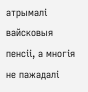атрымалі вайсковыя пенсіі, а многія не пажадалі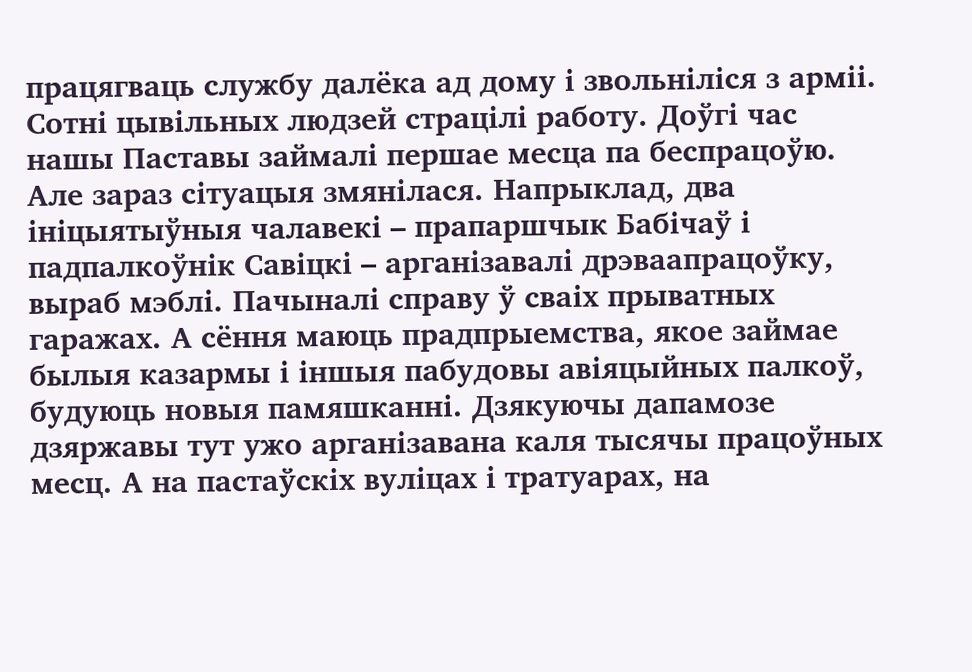працягваць службу далёка ад дому і звольніліся з арміі. Сотні цывільных людзей страцілі работу. Доўгі час нашы Паставы займалі першае месца па беспрацоўю. Але зараз сітуацыя змянілася. Напрыклад, два ініцыятыўныя чалавекі – прапаршчык Бабічаў і падпалкоўнік Савіцкі – арганізавалі дрэваапрацоўку, выраб мэблі. Пачыналі справу ў сваіх прыватных гаражах. А сёння маюць прадпрыемства, якое займае былыя казармы і іншыя пабудовы авіяцыйных палкоў, будуюць новыя памяшканні. Дзякуючы дапамозе дзяржавы тут ужо арганізавана каля тысячы працоўных месц. А на пастаўскіх вуліцах і тратуарах, на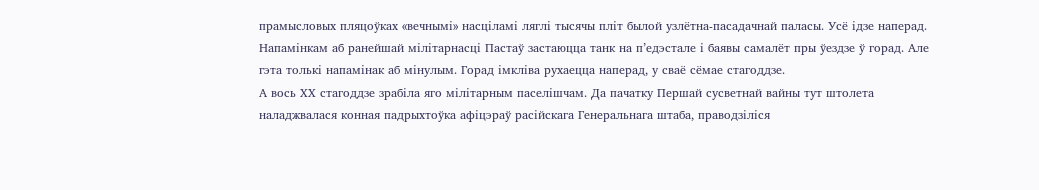прамысловых пляцоўках «вечнымі» насціламі ляглі тысячы пліт былой узлётна-пасадачнай паласы. Усё ідзе наперад.
Напамінкам аб ранейшай мілітарнасці Пастаў застаюцца танк на п’едэстале і баявы самалёт пры ўездзе ў горад. Але гэта толькі напамінак аб мінулым. Горад імкліва рухаецца наперад, у сваё сёмае стагоддзе.
А вось ХХ стагоддзе зрабіла яго мілітарным паселішчам. Да пачатку Першай сусветнай вайны тут штолета наладжвалася конная падрыхтоўка афіцэраў расійскага Генеральнага штаба, праводзіліся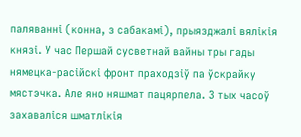паляванні (конна, з сабакамі), прыязджалі вялікія князі. У час Першай сусветнай вайны тры гады нямецка-расійскі фронт праходзіў па ўскрайку мястэчка. Але яно няшмат пацярпела. З тых часоў захаваліся шматлікія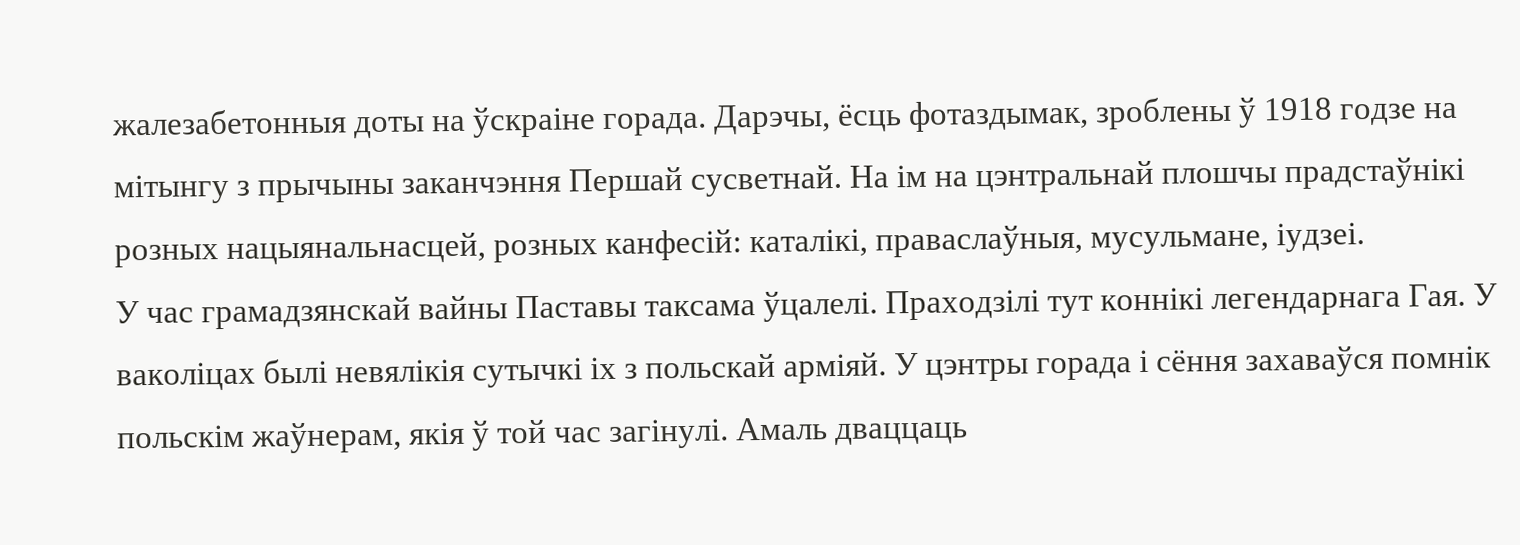жалезабетонныя доты на ўскраіне горада. Дарэчы, ёсць фотаздымак, зроблены ў 1918 годзе на мітынгу з прычыны заканчэння Першай сусветнай. На ім на цэнтральнай плошчы прадстаўнікі розных нацыянальнасцей, розных канфесій: каталікі, праваслаўныя, мусульмане, іудзеі.
У час грамадзянскай вайны Паставы таксама ўцалелі. Праходзілі тут коннікі легендарнага Гая. У ваколіцах былі невялікія сутычкі іх з польскай арміяй. У цэнтры горада і сёння захаваўся помнік польскім жаўнерам, якія ў той час загінулі. Амаль дваццаць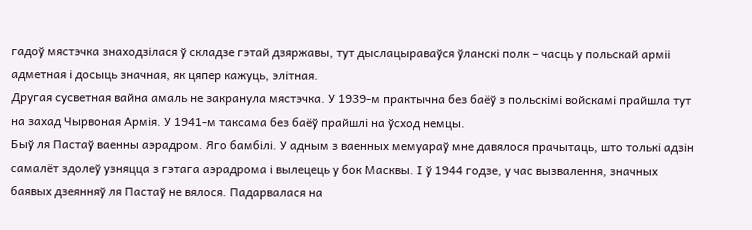гадоў мястэчка знаходзілася ў складзе гэтай дзяржавы, тут дыслацыраваўся ўланскі полк – часць у польскай арміі адметная і досыць значная, як цяпер кажуць, элітная.
Другая сусветная вайна амаль не закранула мястэчка. У 1939-м практычна без баёў з польскімі войскамі прайшла тут на захад Чырвоная Армія. У 1941-м таксама без баёў прайшлі на ўсход немцы.
Быў ля Пастаў ваенны аэрадром. Яго бамбілі. У адным з ваенных мемуараў мне давялося прачытаць, што толькі адзін самалёт здолеў узняцца з гэтага аэрадрома і вылецець у бок Масквы. І ў 1944 годзе, у час вызвалення, значных баявых дзеянняў ля Пастаў не вялося. Падарвалася на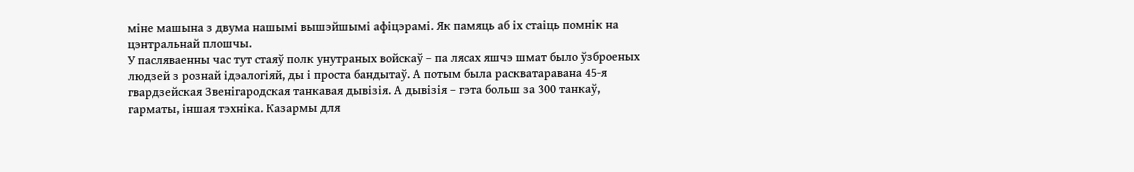міне машына з двума нашымі вышэйшымі афіцэрамі. Як памяць аб іх стаіць помнік на цэнтральнай плошчы.
У пасляваенны час тут стаяў полк унутраных войскаў – па лясах яшчэ шмат было ўзброеных людзей з рознай ідэалогіяй, ды і проста бандытаў. А потым была раскватаравана 45-я гвардзейская Звенігародская танкавая дывізія. А дывізія – гэта больш за 300 танкаў, гарматы, іншая тэхніка. Казармы для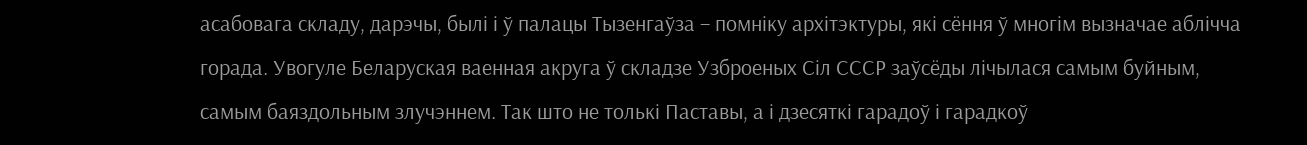асабовага складу, дарэчы, былі і ў палацы Тызенгаўза – помніку архітэктуры, які сёння ў многім вызначае аблічча горада. Увогуле Беларуская ваенная акруга ў складзе Узброеных Сіл СССР заўсёды лічылася самым буйным, самым баяздольным злучэннем. Так што не толькі Паставы, а і дзесяткі гарадоў і гарадкоў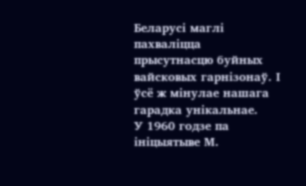Беларусі маглі пахваліцца прысутнасцю буйных вайсковых гарнізонаў. І ўсё ж мінулае нашага гарадка унікальнае.
У 1960 годзе па ініцыятыве М.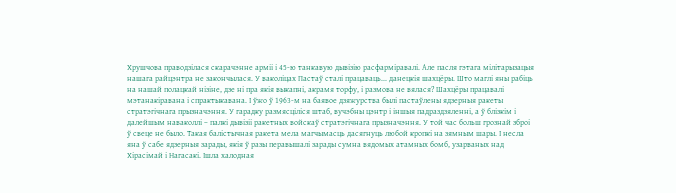Хрушчова праводзілася скарачэнне арміі і 45-ю танкавую дывізію расфарміравалі. Але пасля гэтага мілітарызацыя нашага райцэнтра не закончылася. У ваколіцах Пастаў сталі працаваць... данецкія шахцёры. Што маглі яны рабіць на нашай полацкай нізіне, дзе ні пра якія выкапні, акрамя торфу, і размова не вялася? Шахцёры працавалі мэтанакіравана і спрактыкавана. І ўжо ў 1963-м на баявое дзяжурства былі пастаўлены ядзерныя ракеты стратэгічнага прызначэння. У гарадку размясціліся штаб, вучэбны цэнтр і іншыя падраздзяленні, а ў блізкім і далейшым наваколлі – палкі дывізіі ракетных войскаў стратэгічнага прызначэння. У той час больш грознай зброі ў свеце не было. Такая балістычная ракета мела магчымасць дасягнуць любой кропкі на зямным шары. І несла яна ў сабе ядзерныя зарады, якія ў разы перавышалі зарады сумна вядомых атамных бомб, узарваных над Хірасімай і Нагасакі. Ішла халодная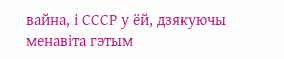вайна, і СССР у ёй, дзякуючы менавіта гэтым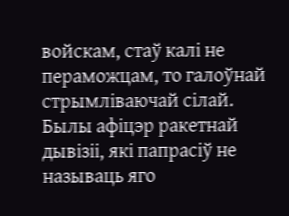войскам, стаў калі не пераможцам, то галоўнай стрымліваючай сілай.
Былы афіцэр ракетнай дывізіі, які папрасіў не называць яго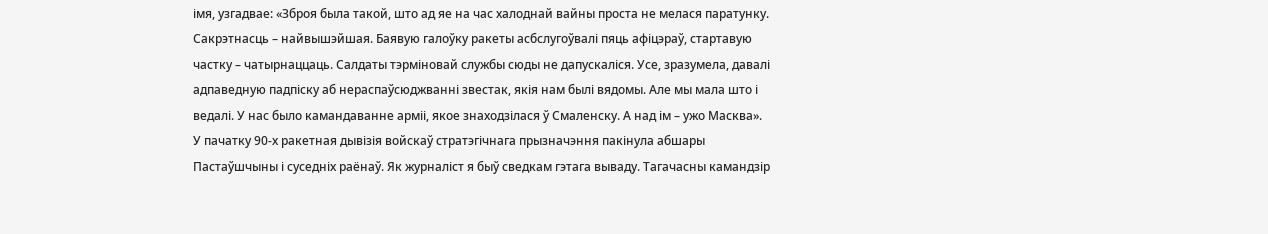імя, узгадвае: «Зброя была такой, што ад яе на час халоднай вайны проста не мелася паратунку. Сакрэтнасць – найвышэйшая. Баявую галоўку ракеты асбслугоўвалі пяць афіцэраў, стартавую частку – чатырнаццаць. Салдаты тэрміновай службы сюды не дапускаліся. Усе, зразумела, давалі адпаведную падпіску аб нераспаўсюджванні звестак, якія нам былі вядомы. Але мы мала што і ведалі. У нас было камандаванне арміі, якое знаходзілася ў Смаленску. А над ім – ужо Масква».
У пачатку 90-х ракетная дывізія войскаў стратэгічнага прызначэння пакінула абшары Пастаўшчыны і суседніх раёнаў. Як журналіст я быў сведкам гэтага вываду. Тагачасны камандзір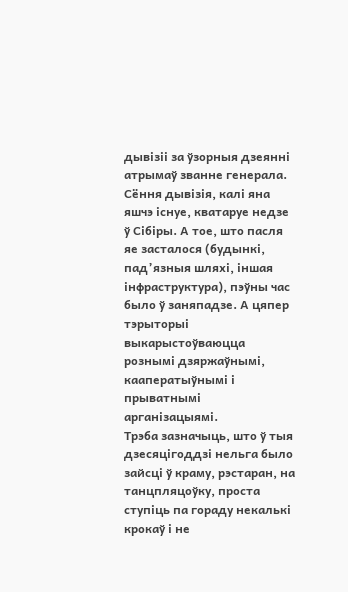дывізіі за ўзорныя дзеянні атрымаў званне генерала. Сёння дывізія, калі яна яшчэ існуе, кватаруе недзе ў Сібіры. А тое, што пасля яе засталося (будынкі, пад’язныя шляхі, іншая інфраструктура), пэўны час было ў заняпадзе. А цяпер тэрыторыі выкарыстоўваюцца рознымі дзяржаўнымі, кааператыўнымі і прыватнымі арганізацыямі.
Трэба зазначыць, што ў тыя дзесяцігоддзі нельга было зайсці ў краму, рэстаран, на танцпляцоўку, проста ступіць па гораду некалькі крокаў і не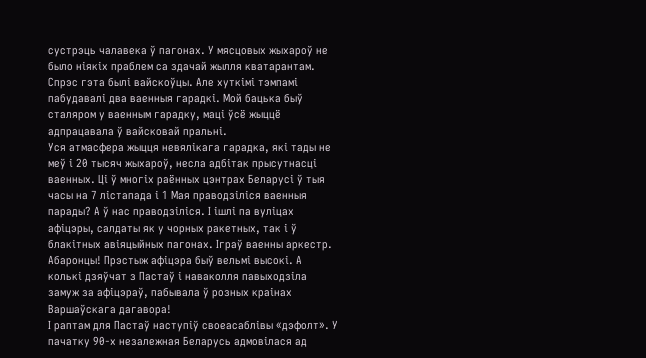сустрэць чалавека ў пагонах. У мясцовых жыхароў не было ніякіх праблем са здачай жылля кватарантам. Спрэс гэта былі вайскоўцы. Але хуткімі тэмпамі пабудавалі два ваенныя гарадкі. Мой бацька быў сталяром у ваенным гарадку, маці ўсё жыццё адпрацавала ў вайсковай пральні.
Уся атмасфера жыцця невялікага гарадка, які тады не меў і 20 тысяч жыхароў, несла адбітак прысутнасці ваенных. Ці ў многіх раённых цэнтрах Беларусі ў тыя часы на 7 лістапада і 1 Мая праводзіліся ваенныя парады? А ў нас праводзіліся. І ішлі па вуліцах афіцэры, салдаты як у чорных ракетных, так і ў блакітных авіяцыйных пагонах. Іграў ваенны аркестр. Абаронцы! Прэстыж афіцэра быў вельмі высокі. А колькі дзяўчат з Пастаў і наваколля павыходзіла замуж за афіцэраў, пабывала ў розных краінах Варшаўскага дагавора!
І раптам для Пастаў наступіў своеасаблівы «дэфолт». У пачатку 90-х незалежная Беларусь адмовілася ад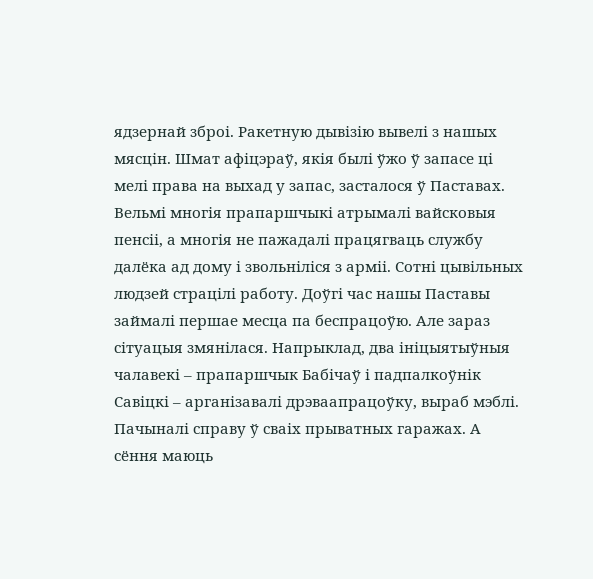ядзернай зброі. Ракетную дывізію вывелі з нашых мясцін. Шмат афіцэраў, якія былі ўжо ў запасе ці мелі права на выхад у запас, засталося ў Паставах. Вельмі многія прапаршчыкі атрымалі вайсковыя пенсіі, а многія не пажадалі працягваць службу далёка ад дому і звольніліся з арміі. Сотні цывільных людзей страцілі работу. Доўгі час нашы Паставы займалі першае месца па беспрацоўю. Але зараз сітуацыя змянілася. Напрыклад, два ініцыятыўныя чалавекі – прапаршчык Бабічаў і падпалкоўнік Савіцкі – арганізавалі дрэваапрацоўку, выраб мэблі. Пачыналі справу ў сваіх прыватных гаражах. А сёння маюць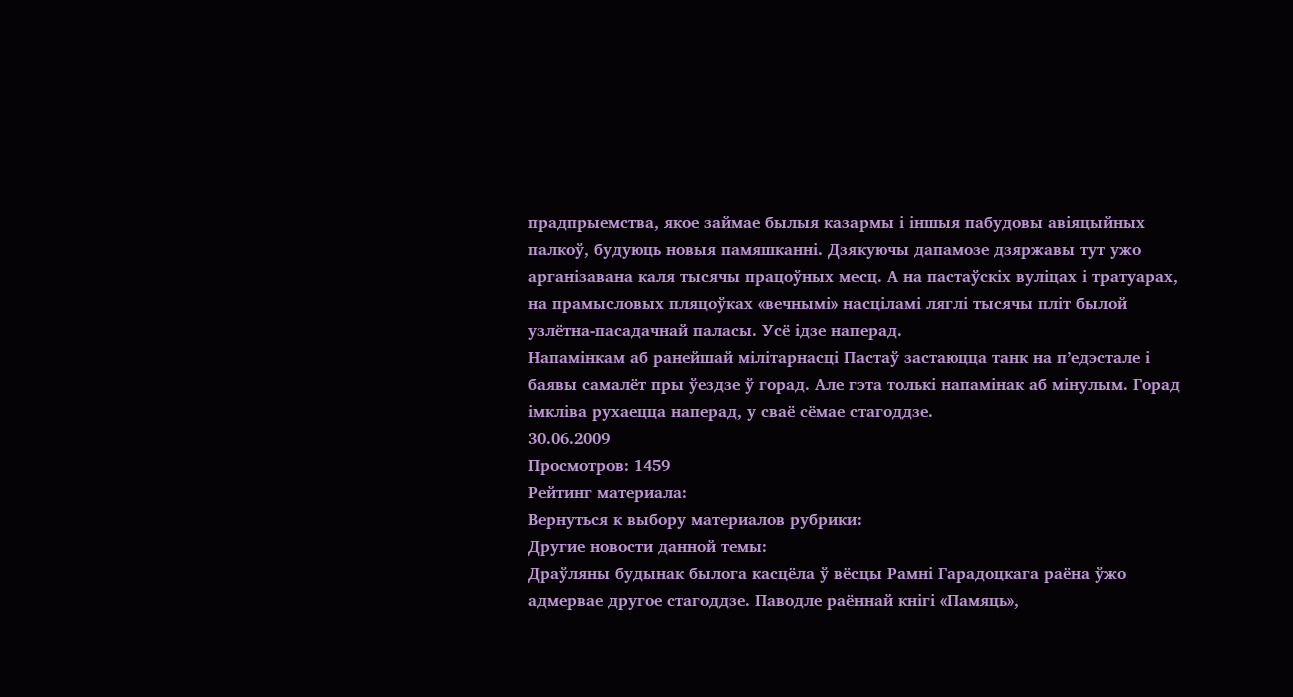прадпрыемства, якое займае былыя казармы і іншыя пабудовы авіяцыйных палкоў, будуюць новыя памяшканні. Дзякуючы дапамозе дзяржавы тут ужо арганізавана каля тысячы працоўных месц. А на пастаўскіх вуліцах і тратуарах, на прамысловых пляцоўках «вечнымі» насціламі ляглі тысячы пліт былой узлётна-пасадачнай паласы. Усё ідзе наперад.
Напамінкам аб ранейшай мілітарнасці Пастаў застаюцца танк на п’едэстале і баявы самалёт пры ўездзе ў горад. Але гэта толькі напамінак аб мінулым. Горад імкліва рухаецца наперад, у сваё сёмае стагоддзе.
30.06.2009
Просмотров: 1459
Рейтинг материала:
Вернуться к выбору материалов рубрики:
Другие новости данной темы:
Драўляны будынак былога касцёла ў вёсцы Рамні Гарадоцкага раёна ўжо адмервае другое стагоддзе. Паводле раённай кнігі «Памяць»,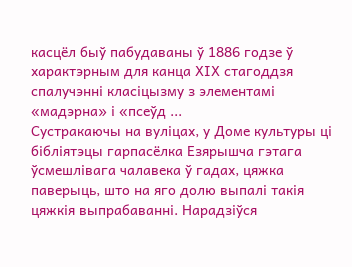касцёл быў пабудаваны ў 1886 годзе ў характэрным для канца ХIХ стагоддзя спалучэнні класіцызму з элементамі «мадэрна» і «псеўд ...
Сустракаючы на вуліцах, у Доме культуры ці бібліятэцы гарпасёлка Езярышча гэтага ўсмешлівага чалавека ў гадах, цяжка паверыць, што на яго долю выпалі такія цяжкія выпрабаванні. Нарадзіўся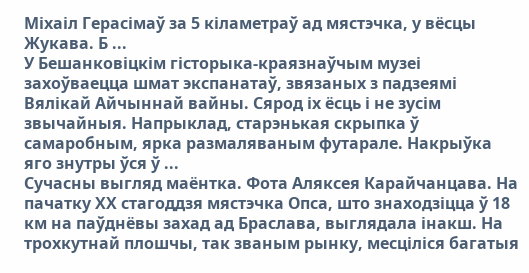Міхаіл Герасімаў за 5 кіламетраў ад мястэчка, у вёсцы Жукава. Б ...
У Бешанковіцкім гісторыка-краязнаўчым музеі захоўваецца шмат экспанатаў, звязаных з падзеямі Вялікай Айчыннай вайны. Сярод іх ёсць і не зусім звычайныя. Напрыклад, старэнькая скрыпка ў самаробным, ярка размаляваным футарале. Накрыўка яго знутры ўся ў ...
Сучасны выгляд маёнтка. Фота Аляксея Карайчанцава. На пачатку ХХ стагоддзя мястэчка Опса, што знаходзіцца ў 18 км на паўднёвы захад ад Браслава, выглядала інакш. На трохкутнай плошчы, так званым рынку, месціліся багатыя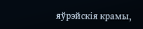яўрэйскія крамы,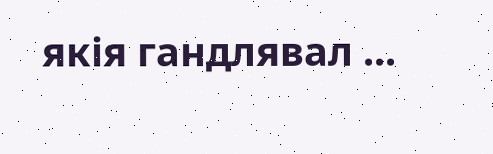якія гандлявал ...